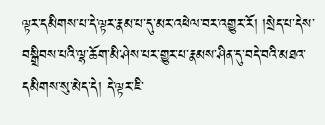ལྟར་དམིགས་པ་དེ་ལྟར་རྣམ་པ་དུ་མར་འཕེལ་བར་འགྱུར་རོ། །སྲེད་པ་དེས་བསྒྲིབས་པའི་ལྷ་ཆོག་མི་ཤེས་པར་གྱུར་པ་རྣམས་ཤིན་དུ་བདེ་བའི་མཐའ་དམིགས་སུ་མེད་དེ། དེ་ལྟར་ཇི་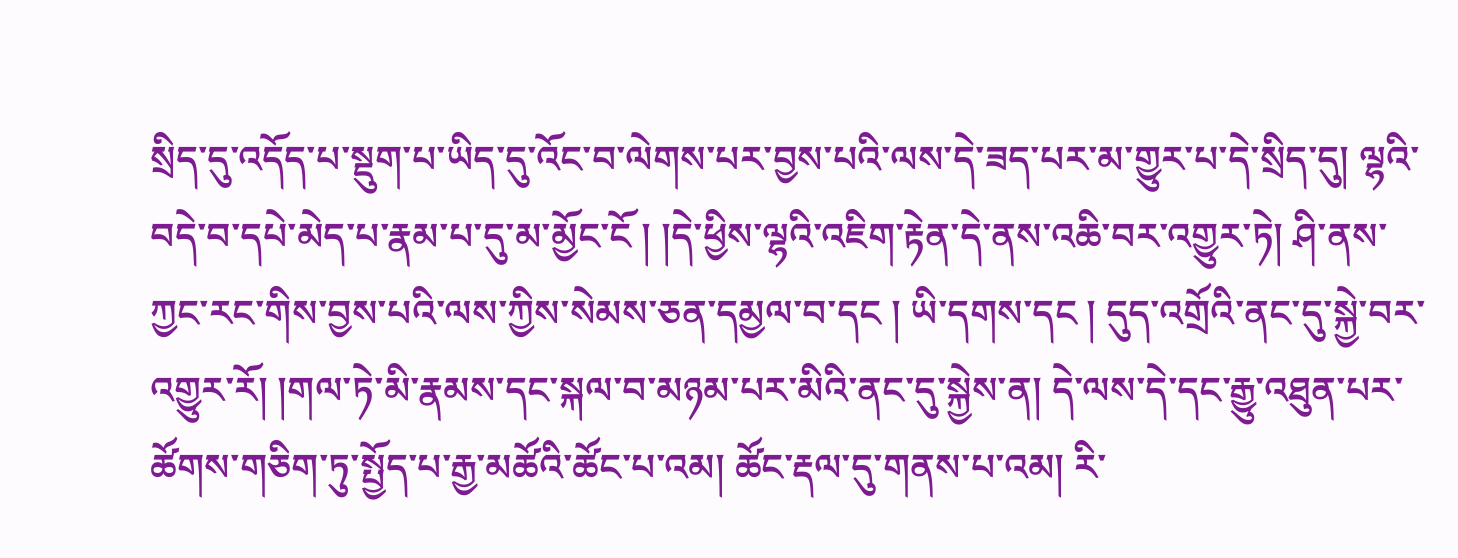སྲིད་དུ་འདོད་པ་སྡུག་པ་ཡིད་དུ་འོང་བ་ལེགས་པར་བྱས་པའི་ལས་དེ་ཟད་པར་མ་གྱུར་པ་དེ་སྲིད་དུ། ལྷའི་བདེ་བ་དཔེ་མེད་པ་རྣམ་པ་དུ་མ་མྱོང་ངོ ། །དེ་ཕྱིས་ལྷའི་འཇིག་རྟེན་དེ་ནས་འཆི་བར་འགྱུར་ཏེ། ཤི་ནས་ཀྱང་རང་གིས་བྱས་པའི་ལས་ཀྱིས་སེམས་ཅན་དམྱལ་བ་དང ། ཡི་དགས་དང ། དུད་འགྲོའི་ནང་དུ་སྐྱེ་བར་འགྱུར་རོ། །གལ་ཏེ་མི་རྣམས་དང་སྐལ་བ་མཉམ་པར་མིའི་ནང་དུ་སྐྱེས་ན། དེ་ལས་དེ་དང་རྒྱུ་འཐུན་པར་ཚོགས་གཅིག་ཏུ་སྤྱོད་པ་རྒྱ་མཚོའི་ཚོང་པ་འམ། ཚོང་རྡལ་དུ་གནས་པ་འམ། རི་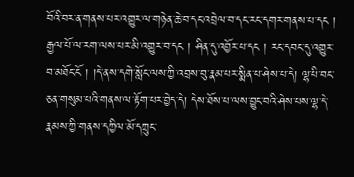བོའི་བར་ན་གནས་པར་འགྱུར་ལ་གཉེན་ཆེ་བ་དང་འབྲེལ་བ་དང་རང་དགར་གནས་པ་དང ། རྒྱལ་པོ་ལ་རག་ལས་པར་མི་འགྱུར་བ་དང ། ཤིན་དུ་འབྱོར་པ་དང ། རང་དབང་དུ་འགྱུར་བ་མཐོང་ངོ ། །དེ་ནས་དགེ་སློང་ལས་ཀྱི་འབྲས་བུ་རྣམ་པར་སྨིན་པ་ཤེས་པ་དེ། ལྷ་པི་བང་ཅན་གསུམ་པའི་གནས་ལ་རྟོག་པར་བྱེད་དེ། དེས་ཐོས་པ་ལས་བྱུང་བའི་ཤེས་པས་ལྷ་དེ་རྣམས་ཀྱི་གནས་དཀྱིལ་མོ་དཀྲུང་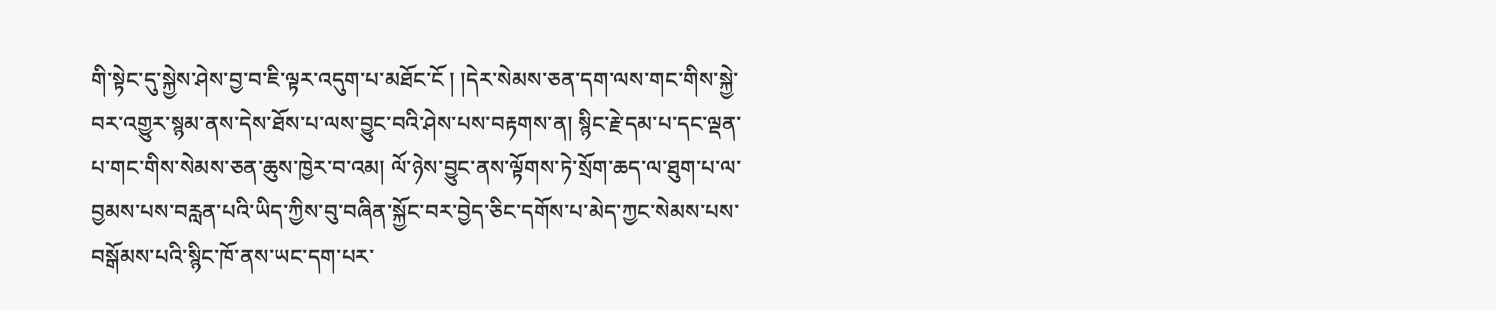གི་སྟེང་དུ་སྐྱེས་ཤེས་བྱ་བ་ཇི་ལྟར་འདུག་པ་མཐོང་ངོ ། །དེར་སེམས་ཅན་དག་ལས་གང་གིས་སྐྱེ་བར་འགྱུར་སྙམ་ནས་དེས་ཐོས་པ་ལས་བྱུང་བའི་ཤེས་པས་བརྟགས་ན། སྙིང་རྗེ་དམ་པ་དང་ལྡན་པ་གང་གིས་སེམས་ཅན་ཆུས་ཁྱེར་བ་འམ། ལོ་ཉེས་བྱུང་ནས་ལྟོགས་ཏེ་སྲོག་ཆད་ལ་ཐུག་པ་ལ་བྱམས་པས་བརླན་པའི་ཡིད་ཀྱིས་བུ་བཞིན་སྐྱོང་བར་བྱེད་ཅིང་དགོས་པ་མེད་ཀྱང་སེམས་པས་བསྒོམས་པའི་སྙིང་ཁོ་ནས་ཡང་དག་པར་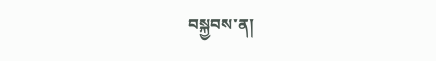བསྐྱབས་ན།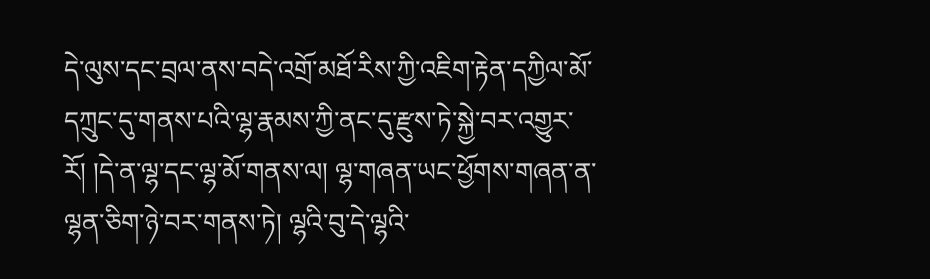དེ་ལུས་དང་བྲལ་ནས་བདེ་འགྲོ་མཐོ་རིས་ཀྱི་འཇིག་རྟེན་དཀྱིལ་མོ་དཀྲུང་དུ་གནས་པའི་ལྷ་རྣམས་ཀྱི་ནང་དུ་རྫུས་ཏེ་སྐྱེ་བར་འགྱུར་རོ། །དེ་ན་ལྷ་དང་ལྷ་མོ་གནས་ལ། ལྷ་གཞན་ཡང་ཕྱོགས་གཞན་ན་ལྷན་ཅིག་ཉེ་བར་གནས་ཏེ། ལྷའི་བུ་དེ་ལྷའི་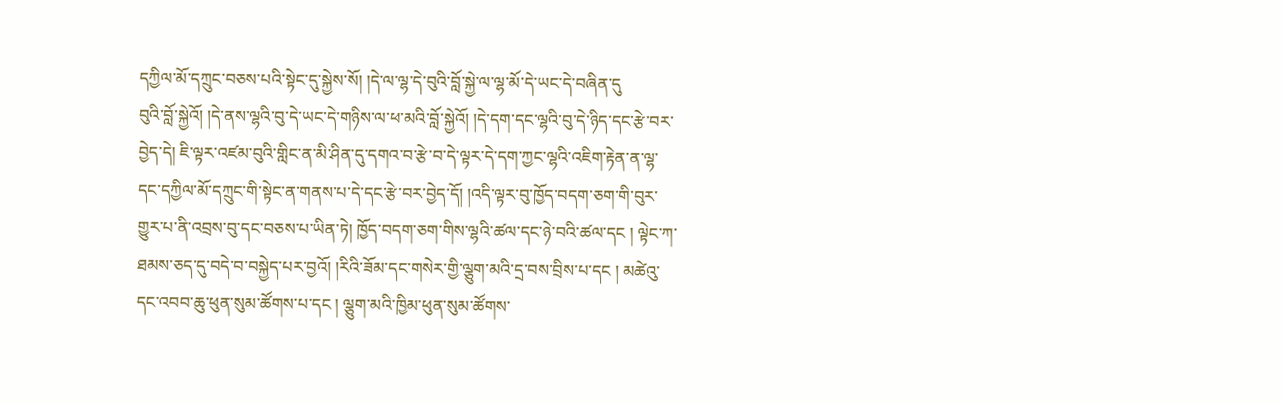དཀྱིལ་མོ་དཀྲུང་བཅས་པའི་སྟེང་དུ་སྐྱེས་སོ། །དེ་ལ་ལྷ་དེ་བུའི་བློ་སྐྱེ་ལ་ལྷ་མོ་དེ་ཡང་དེ་བཞིན་དུ
བུའི་བློ་སྐྱེའོ། །དེ་ནས་ལྷའི་བུ་དེ་ཡང་དེ་གཉིས་ལ་ཕ་མའི་བློ་སྐྱེའོ། །དེ་དག་དང་ལྷའི་བུ་དེ་ཉིད་དང་རྩེ་བར་བྱེད་དེ། ཇི་ལྟར་འཛམ་བུའི་གླིང་ན་མི་ཤིན་དུ་དགའ་བ་རྩེ་བ་དེ་ལྟར་དེ་དག་ཀྱང་ལྷའི་འཇིག་རྟེན་ན་ལྷ་དང་དཀྱིལ་མོ་དཀྲུང་གི་སྟེང་ན་གནས་པ་དེ་དང་རྩེ་བར་བྱེད་དོ། །འདི་ལྟར་བུ་ཁྱོད་བདག་ཅག་གི་བུར་གྱུར་པ་ནི་འབྲས་བུ་དང་བཅས་པ་ཡིན་ཏེ། ཁྱོད་བདག་ཅག་གིས་ལྷའི་ཚལ་དང་ཉེ་བའི་ཚལ་དང ། ལྟེང་ཀ་ཐམས་ཅད་དུ་བདེ་བ་བསྐྱེད་པར་བྱའོ། །རིའི་ཟོམ་དང་གསེར་གྱི་ལྕུག་མའི་དྲ་བས་བྲིས་པ་དང ། མཚེའུ་དང་འབབ་ཆུ་ཕུན་སུམ་ཚོགས་པ་དང ། ལྕུག་མའི་ཁྱིམ་ཕུན་སུམ་ཚོགས་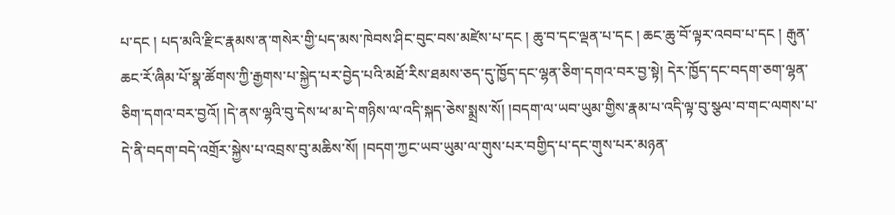པ་དང ། པད་མའི་རྫིང་རྣམས་ན་གསེར་གྱི་པད་མས་ཁེབས་ཤིང་བུང་བས་མཛེས་པ་དང ། ཆུ་བ་དང་ལྡན་པ་དང ། ཆང་ཆུ་བོ་ལྟར་འབབ་པ་དང ། རྒུན་ཆང་རོ་ཞིམ་པོ་སྣ་ཚོགས་ཀྱི་རྒྱགས་པ་སྐྱེད་པར་བྱེད་པའི་མཐོ་རིས་ཐམས་ཅད་དུ་ཁྱོད་དང་ལྷན་ཅིག་དགའ་བར་བྱ་སྟེ། དེར་ཁྱོད་དང་བདག་ཅག་ལྷན་ཅིག་དགའ་བར་བྱའོ། །དེ་ནས་ལྷའི་བུ་དེས་ཕ་མ་དེ་གཉིས་ལ་འདི་སྐད་ཅེས་སྨྲས་སོ། །བདག་ལ་ཡབ་ཡུམ་གྱིས་རྣམ་པ་འདི་ལྟ་བུ་སྩལ་བ་གང་ལགས་པ་དེ་ནི་བདག་བདེ་འགྲོར་སྐྱེས་པ་འབྲས་བུ་མཆིས་སོ། །བདག་ཀྱང་ཡབ་ཡུམ་ལ་གུས་པར་བགྱིད་པ་དང་གུས་པར་མཉན་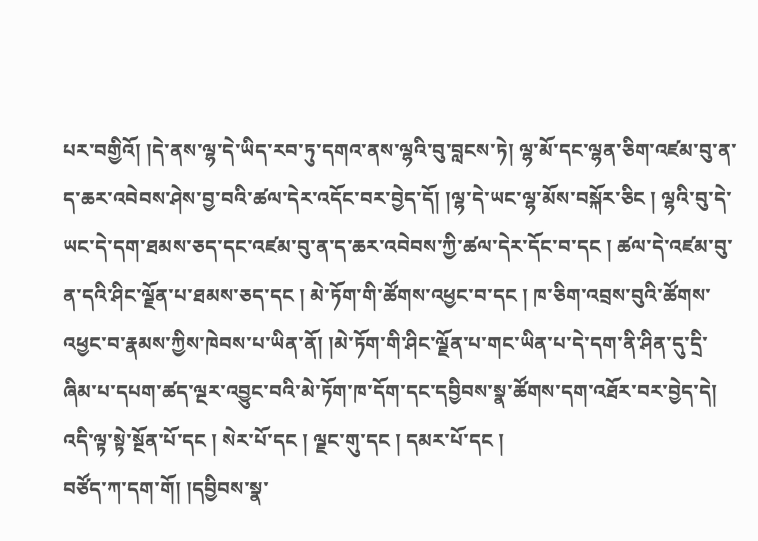པར་བགྱིའོ། །དེ་ནས་ལྷ་དེ་ཡིད་རབ་ཏུ་དགའ་ནས་ལྷའི་བུ་བླངས་ཏེ། ལྷ་མོ་དང་ལྷན་ཅིག་འཛམ་བུ་ན་ད་ཆར་འབེབས་ཤེས་བྱ་བའི་ཚལ་དེར་འདོང་བར་བྱེད་དོ། །ལྷ་དེ་ཡང་ལྷ་མོས་བསྐོར་ཅིང ། ལྷའི་བུ་དེ་ཡང་དེ་དག་ཐམས་ཅད་དང་འཛམ་བུ་ན་ད་ཆར་འབེབས་ཀྱི་ཚལ་དེར་དོང་བ་དང ། ཚལ་དེ་འཛམ་བུ་ན་དའི་ཤིང་ལྗོན་པ་ཐམས་ཅད་དང ། མེ་ཏོག་གི་ཚོགས་འཕྱང་བ་དང ། ཁ་ཅིག་འབྲས་བུའི་ཚོགས་འཕྱང་བ་རྣམས་ཀྱིས་ཁེབས་པ་ཡིན་ནོ། །མེ་ཏོག་གི་ཤིང་ལྗོན་པ་གང་ཡིན་པ་དེ་དག་ནི་ཤིན་དུ་དྲི་ཞིམ་པ་དཔག་ཚད་ལྔར་འབྱུང་བའི་མེ་ཏོག་ཁ་དོག་དང་དབྱིབས་སྣ་ཚོགས་དག་འཐོར་བར་བྱེད་དེ། འདི་ལྟ་སྟེ་སྔོན་པོ་དང ། སེར་པོ་དང ། ལྗང་གུ་དང ། དམར་པོ་དང །
བཙོད་ཀ་དག་གོ། །དབྱིབས་སྣ་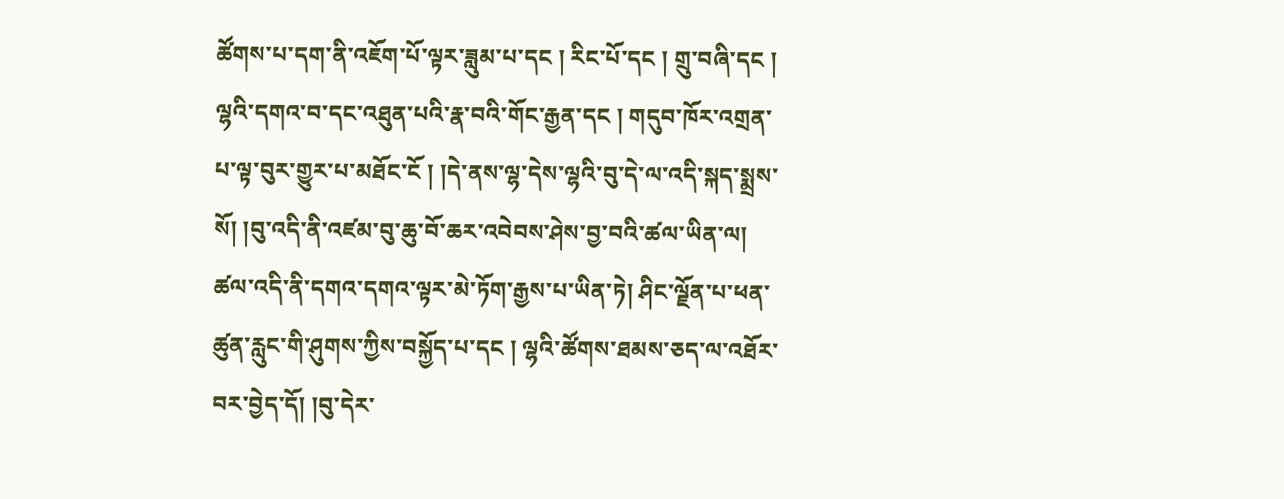ཚོགས་པ་དག་ནི་འཇོག་པོ་ལྟར་ཟླུམ་པ་དང ། རིང་པོ་དང ། གྲུ་བཞི་དང ། ལྷའི་དགའ་བ་དང་འཐུན་པའི་རྣ་བའི་གོང་རྒྱན་དང ། གདུབ་ཁོར་འགྲན་པ་ལྟ་བུར་གྱུར་པ་མཐོང་ངོ ། །དེ་ནས་ལྷ་དེས་ལྷའི་བུ་དེ་ལ་འདི་སྐད་སྨྲས་སོ། །བུ་འདི་ནི་འཛམ་བུ་ཆུ་བོ་ཆར་འབེབས་ཤེས་བྱ་བའི་ཚལ་ཡིན་ལ། ཚལ་འདི་ནི་དགའ་དགའ་ལྟར་མེ་ཏོག་རྒྱས་པ་ཡིན་ཏེ། ཤིང་ལྗོན་པ་ཕན་ཚུན་རླུང་གི་ཤུགས་ཀྱིས་བསྐྱོད་པ་དང ། ལྷའི་ཚོགས་ཐམས་ཅད་ལ་འཐོར་བར་བྱེད་དོ། །བུ་དེར་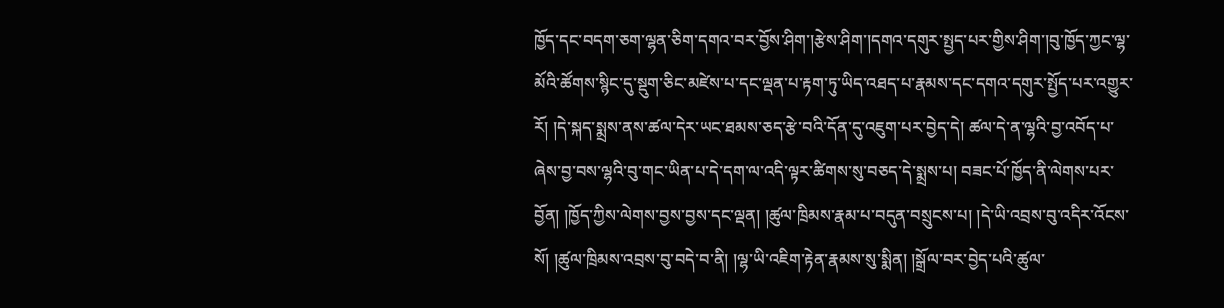ཁྱོད་དང་བདག་ཅག་ལྷན་ཅིག་དགའ་བར་བྱོས་ཤིག་།རྩེས་ཤིག་།དགའ་དགུར་སྤྱད་པར་གྱིས་ཤིག་།བུ་ཁྱོད་ཀྱང་ལྷ་མོའི་ཚོགས་སྙིང་དུ་སྡུག་ཅིང་མཛེས་པ་དང་ལྡན་པ་རྟག་ཏུ་ཡིད་འཐད་པ་རྣམས་དང་དགའ་དགུར་སྤྱོད་པར་འགྱུར་རོ། །དེ་སྐད་སྨྲས་ནས་ཚལ་དེར་ཡང་ཐམས་ཅད་རྩེ་བའི་དོན་དུ་འཇུག་པར་བྱེད་དེ། ཚལ་དེ་ན་ལྷའི་བྱ་འབོད་པ་ཞེས་བྱ་བས་ལྷའི་བུ་གང་ཡིན་པ་དེ་དག་ལ་འདི་ལྟར་ཚིགས་སུ་བཅད་དེ་སྨྲས་པ། བཟང་པོ་ཁྱོད་ནི་ལེགས་པར་བྱོན། །ཁྱོད་ཀྱིས་ལེགས་བྱས་བྱས་དང་ལྡན། །ཚུལ་ཁྲིམས་རྣམ་པ་བདུན་བསྲུངས་པ། །དེ་ཡི་འབྲས་བུ་འདིར་འོངས་སོ། །ཚུལ་ཁྲིམས་འབྲས་བུ་བདེ་བ་ནི། །ལྷ་ཡི་འཇིག་རྟེན་རྣམས་སུ་སྨིན། །སྒྲོལ་བར་བྱེད་པའི་ཚུལ་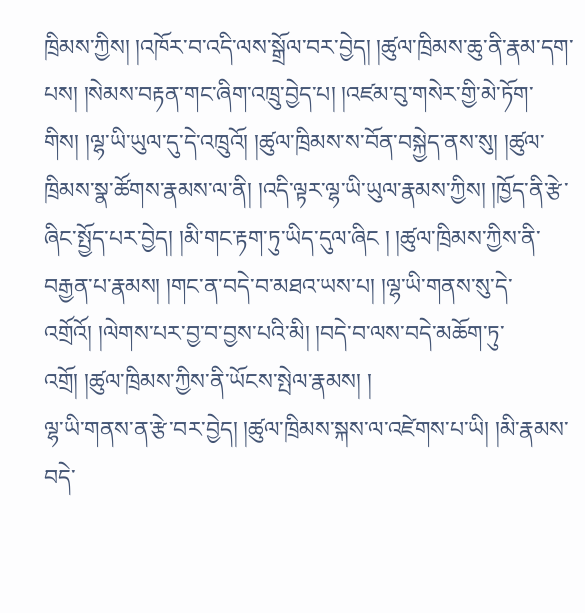ཁྲིམས་ཀྱིས། །འཁོར་བ་འདི་ལས་སྒྲོལ་བར་བྱེད། །ཚུལ་ཁྲིམས་ཆུ་ནི་རྣམ་དག་པས། །སེམས་བརྟན་གང་ཞིག་འཁྲུ་བྱེད་པ། །འཛམ་བུ་གསེར་གྱི་མེ་ཏོག་གིས། །ལྷ་ཡི་ཡུལ་དུ་དེ་འཁྲུའོ། །ཚུལ་ཁྲིམས་ས་བོན་བསྐྱེད་ནས་སུ། །ཚུལ་ཁྲིམས་སྣ་ཚོགས་རྣམས་ལ་ནི། །འདི་ལྟར་ལྷ་ཡི་ཡུལ་རྣམས་ཀྱིས། །ཁྱོད་ནི་རྩེ་ཞིང་སྤྱོད་པར་བྱེད། །མི་གང་རྟག་ཏུ་ཡིད་དུལ་ཞིང ། །ཚུལ་ཁྲིམས་ཀྱིས་ནི་བརྒྱན་པ་རྣམས། །གང་ན་བདེ་བ་མཐའ་ཡས་པ། །ལྷ་ཡི་གནས་སུ་དེ་འགྲོའོ། །ལེགས་པར་བྱ་བ་བྱས་པའི་མི། །བདེ་བ་ལས་བདེ་མཆོག་ཏུ་འགྲོ། །ཚུལ་ཁྲིམས་ཀྱིས་ནི་ཡོངས་སྤེལ་རྣམས། །
ལྷ་ཡི་གནས་ན་རྩེ་བར་བྱེད། །ཚུལ་ཁྲིམས་སྐས་ལ་འཛེགས་པ་ཡི། །མི་རྣམས་བདེ་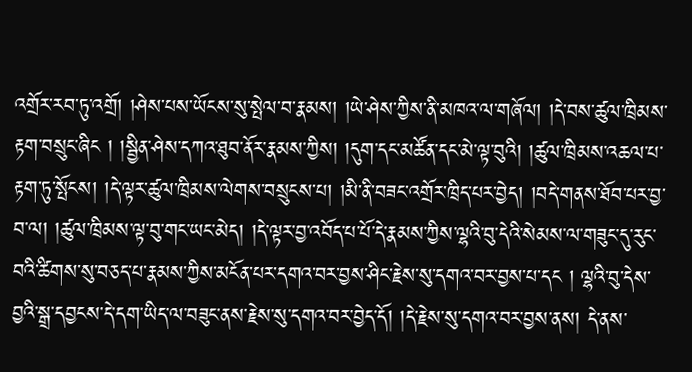འགྲོར་རབ་ཏུ་འགྲོ། །ཤེས་པས་ཡོངས་སུ་སྤེལ་བ་རྣམས། །ཡེ་ཤེས་ཀྱིས་ནི་མཁའ་ལ་གཞོལ། །དེ་བས་ཚུལ་ཁྲིམས་རྟག་བསྲུང་ཞིང ། །སྦྱིན་ཤེས་དཀའ་ཐུབ་ནོར་རྣམས་ཀྱིས། །དུག་དང་མཚོན་དང་མེ་ལྟ་བུའི། །ཚུལ་ཁྲིམས་འཆལ་པ་རྟག་ཏུ་སྤོངས། །དེ་ལྟར་ཚུལ་ཁྲིམས་ལེགས་བསྲུངས་པ། །མི་ནི་བཟང་འགྲོར་ཁྲིད་པར་བྱེད། །བདེ་གནས་ཐོབ་པར་བྱ་བ་ལ། །ཚུལ་ཁྲིམས་ལྟ་བུ་གང་ཡང་མེད། །དེ་ལྟར་བྱ་འབོད་པ་པོ་དེ་རྣམས་ཀྱིས་ལྷའི་བུ་དེའི་སེམས་ལ་གཟུང་དུ་རུང་བའི་ཚིགས་སུ་བཅད་པ་རྣམས་ཀྱིས་མངོན་པར་དགའ་བར་བྱས་ཤིང་རྗེས་སུ་དགའ་བར་བྱས་པ་དང ། ལྷའི་བུ་དེས་བྱའི་སྒྲ་དབྱངས་དེ་དག་ཡིད་ལ་བཟུང་ནས་རྗེས་སུ་དགའ་བར་བྱེད་དོ། །དེ་རྗེས་སུ་དགའ་བར་བྱས་ནས། དེ་ནས་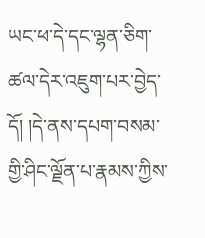ཡང་ཕ་དེ་དང་ལྷན་ཅིག་ཚལ་དེར་འཇུག་པར་བྱེད་དོ། །དེ་ནས་དཔག་བསམ་གྱི་ཤིང་ལྗོན་པ་རྣམས་ཀྱིས་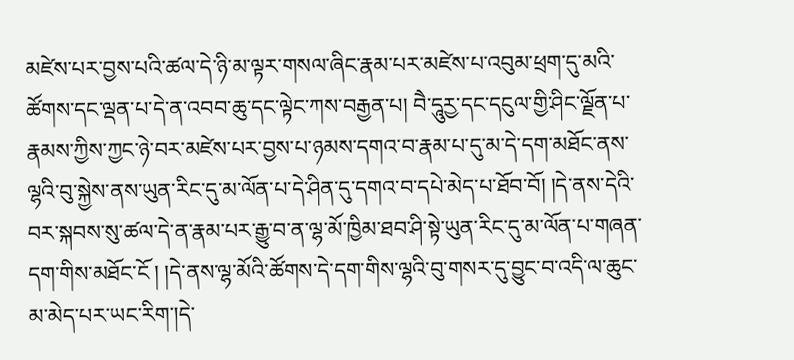མཛེས་པར་བྱས་པའི་ཚལ་དེ་ཉི་མ་ལྟར་གསལ་ཞིང་རྣམ་པར་མཛེས་པ་འབུམ་ཕྲག་དུ་མའི་ཚོགས་དང་ལྡན་པ་དེ་ན་འབབ་ཆུ་དང་ལྟེང་ཀས་བརྒྱན་པ། བཻ་དཱུརྱ་དང་དངུལ་གྱི་ཤིང་ལྗོན་པ་རྣམས་ཀྱིས་ཀྱང་ཉེ་བར་མཛེས་པར་བྱས་པ་ཉམས་དགའ་བ་རྣམ་པ་དུ་མ་དེ་དག་མཐོང་ནས་ལྷའི་བུ་སྐྱེས་ནས་ཡུན་རིང་དུ་མ་ལོན་པ་དེ་ཤིན་དུ་དགའ་བ་དཔེ་མེད་པ་ཐོབ་བོ། །དེ་ནས་དེའི་བར་སྐབས་སུ་ཚལ་དེ་ན་རྣམ་པར་རྒྱུ་བ་ན་ལྷ་མོ་ཁྱིམ་ཐབ་ཤི་སྟེ་ཡུན་རིང་དུ་མ་ལོན་པ་གཞན་དག་གིས་མཐོང་ངོ ། །དེ་ནས་ལྷ་མོའི་ཚོགས་དེ་དག་གིས་ལྷའི་བུ་གསར་དུ་བྱུང་བ་འདི་ལ་ཆུང་མ་མེད་པར་ཡང་རིག་།དེ་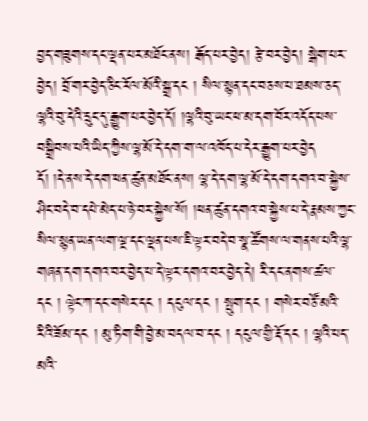བྱད་གཟུགས་དང་ལྡན་པར་མཐོང་ནས། རྒོད་པར་བྱེད། རྩེ་བར་བྱེད། སྒེག་པར་བྱེད། བྲོ་གར་བྱེད་ཅིང་རོལ་མོའི་སྒྲ་དང ། སིལ་སྙན་དང་བཅས་པ་ཐམས་ཅད་ལྷའི་བུ་དེའི་དྲུང་དུ་རྒྱུག་པར་བྱེད་དོ། །ལྷའི་བུ་ཡང་ཕ་མ་དག་བོར་འདོད་པས་བསྒྲིབས་པའི་ཡིད་ཀྱིས་ལྷ་མོ་དེ་དག་ག་ལ་འཁོད་པ་དེར་རྒྱུག་པར་བྱེད
དོ། །དེ་ནས་དེ་དག་ཕན་ཚུན་མཐོང་ནས། ལྷ་དེ་དག་ལྷ་མོ་དེ་དག་དགའ་བ་སྐྱེས་ཤིང་བདེ་བ་དཔེ་མེད་པ་ཉེ་བར་སྐྱེས་སོ། །ཕན་ཚུན་དགའ་བ་སྐྱེས་པ་དེ་རྣམས་ཀྱང་སིལ་སྙན་ཡན་ལག་ལྔ་དང་ལྡན་པས་ཇི་ལྟར་བདེ་བ་སྣ་ཚོགས་ལ་གནས་པའི་ལྷ་གཞན་དག་དགའ་བར་བྱེད་པ་དེ་ལྟར་དགའ་བར་བྱེད་དེ། རི་དང་ནགས་ཚལ་དང ། ལྟེང་ཀ་དང་གསེར་དང ། དངུལ་དང ། སྤུག་དང ། གསེར་བཙོ་མའི་རིའི་ཟོམ་དང ། མུ་ཏིག་གི་བྱེ་མ་བདལ་བ་དང ། དངུལ་གྱི་རྡོ་དང ། ལྷའི་པད་མའི་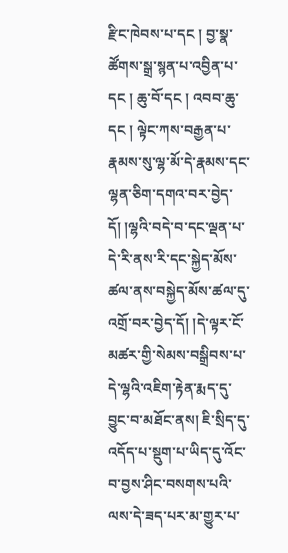རྫིང་ཁེབས་པ་དང ། བྱ་སྣ་ཚོགས་སྒྲ་སྙན་པ་འབྱིན་པ་དང ། ཆུ་བོ་དང ། འབབ་ཆུ་དང ། ལྟེང་ཀས་བརྒྱན་པ་རྣམས་སུ་ལྷ་མོ་དེ་རྣམས་དང་ལྷན་ཅིག་དགའ་བར་བྱེད་དོ། །ལྷའི་བདེ་བ་དང་ལྡན་པ་དེ་རི་ནས་རི་དང་སྐྱེད་མོས་ཚལ་ནས་བསྐྱེད་མོས་ཚལ་དུ་འགྲོ་བར་བྱེད་དོ། །དེ་ལྟར་ངོ་མཚར་གྱི་སེམས་བསྒྲིབས་པ་དེ་ལྷའི་འཇིག་རྟེན་རྨད་དུ་བྱུང་བ་མཐོང་ནས། ཇི་སྲིད་དུ་འདོད་པ་སྡུག་པ་ཡིད་དུ་འོང་བ་བྱས་ཤིང་བསགས་པའི་ལས་དེ་ཟད་པར་མ་གྱུར་པ་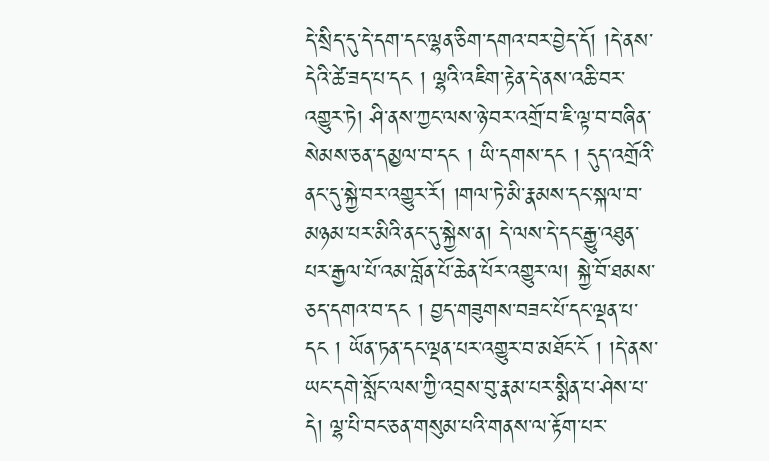དེ་སྲིད་དུ་དེ་དག་དང་ལྷན་ཅིག་དགའ་བར་བྱེད་དོ། །དེ་ནས་དེའི་ཚེ་ཟད་པ་དང ། ལྷའི་འཇིག་རྟེན་དེ་ནས་འཆི་བར་འགྱུར་ཏེ། ཤི་ནས་ཀྱང་ལས་ཉེ་བར་འགྲོ་བ་ཇི་ལྟ་བ་བཞིན་སེམས་ཅན་དམྱལ་བ་དང ། ཡི་དགས་དང ། དུད་འགྲོའི་ནང་དུ་སྐྱེ་བར་འགྱུར་རོ། །གལ་ཏེ་མི་རྣམས་དང་སྐལ་བ་མཉམ་པར་མིའི་ནང་དུ་སྐྱེས་ན། དེ་ལས་དེ་དང་རྒྱུ་འཐུན་པར་རྒྱལ་པོ་འམ་བློན་པོ་ཆེན་པོར་འགྱུར་ལ། སྐྱེ་བོ་ཐམས་ཅད་དགའ་བ་དང ། བྱད་གཟུགས་བཟང་པོ་དང་ལྡན་པ་དང ། ཡོན་ཏན་དང་ལྡན་པར་འགྱུར་བ་མཐོང་ངོ ། །དེ་ནས་ཡང་དགེ་སློང་ལས་ཀྱི་འབྲས་བུ་རྣམ་པར་སྨིན་པ་ཤེས་པ་དེ། ལྷ་པི་བང་ཅན་གསུམ་པའི་གནས་ལ་རྟོག་པར་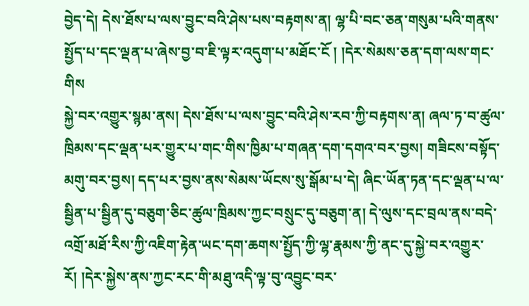བྱེད་དེ། དེས་ཐོས་པ་ལས་བྱུང་བའི་ཤེས་པས་བརྟགས་ན། ལྷ་པི་བང་ཅན་གསུམ་པའི་གནས་སྤྱོད་པ་དང་ལྡན་པ་ཞེས་བྱ་བ་ཇི་ལྟར་འདུག་པ་མཐོང་ངོ ། །དེར་སེམས་ཅན་དག་ལས་གང་གིས
སྐྱེ་བར་འགྱུར་སྙམ་ནས། དེས་ཐོས་པ་ལས་བྱུང་བའི་ཤེས་རབ་ཀྱི་བརྟགས་ན། ཞལ་ཏ་བ་ཚུལ་ཁྲིམས་དང་ལྡན་པར་གྱུར་པ་གང་གིས་ཁྱིམ་པ་གཞན་དག་དགའ་བར་བྱས། གཟིངས་བསྟོད་མགུ་བར་བྱས། དད་པར་བྱས་ནས་སེམས་ཡོངས་སུ་སྒོམ་པ་དེ། ཞིང་ཡོན་ཏན་དང་ལྡན་པ་ལ་སྦྱིན་པ་སྦྱིན་དུ་བཅུག་ཅིང་ཚུལ་ཁྲིམས་ཀྱང་བསྲུང་དུ་བཅུག་ན། དེ་ལུས་དང་བྲལ་ནས་བདེ་འགྲོ་མཐོ་རིས་ཀྱི་འཇིག་རྟེན་ཡང་དག་ཆགས་སྤྱོད་ཀྱི་ལྷ་རྣམས་ཀྱི་ནང་དུ་སྐྱེ་བར་འགྱུར་རོ། །དེར་སྐྱེས་ནས་ཀྱང་རང་གི་མཐུ་འདི་ལྟ་བུ་འབྱུང་བར་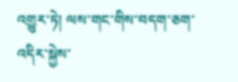འགྱུར་ཏེ། ལས་གང་གིས་བདག་ཅག་འདིར་སྐྱེས་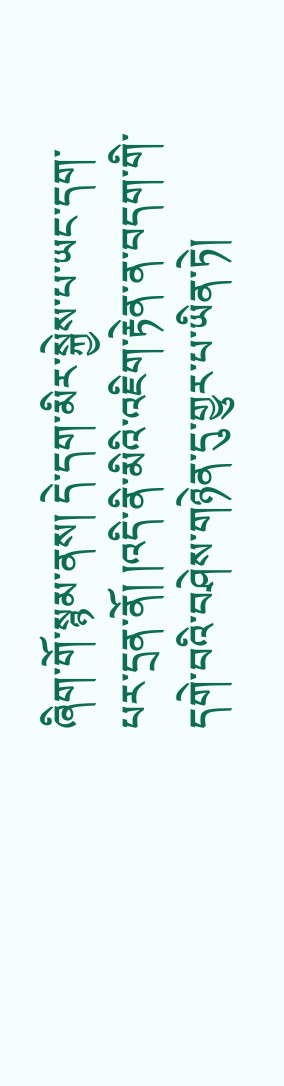ཞིག་གོ་སྙམ་ནས། དེ་དག་མིར་སྐྱེས་པ་ཡང་དག་པར་དྲན་ནོ། །འདི་ནི་མིའི་འཇིག་རྟེན་ན་བདག་གི་དགེ་བའི་བཤེས་གཉེན་དུ་གྱུར་པ་ཡིན་ཏེ།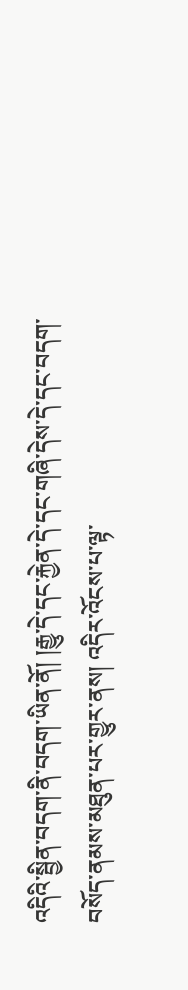འདིའི་སྦྱིན་བདག་ནི་བདག་ཡིན་ནོ། །རྒྱུ་དེ་དང་རྐྱེན་དེ་དང་གཞི་དེས་དེ་དང་བདག་བསོད་ནམས་མཐུན་པར་གྱུར་ནས། འདིར་འོངས་པ་ལྟ་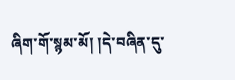ཞིག་གོ་སྙམ་མོ། །དེ་བཞིན་དུ་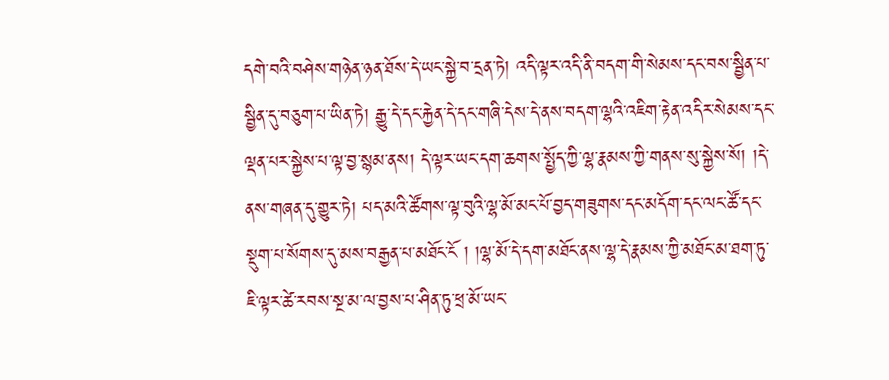དགེ་བའི་བཤེས་གཉེན་ཉན་ཐོས་དེ་ཡང་སྐྱེ་བ་དྲན་ཏེ། འདི་ལྟར་འདི་ནི་བདག་གི་སེམས་དང་བས་སྦྱིན་པ་སྦྱིན་དུ་བཅུག་པ་ཡིན་ཏེ། རྒྱུ་དེ་དང་རྐྱེན་དེ་དང་གཞི་དེས་དེ་ནས་བདག་ལྷའི་འཇིག་རྟེན་འདིར་སེམས་དང་ལྡན་པར་སྐྱེས་པ་ལྟ་བྱ་སྙམ་ནས། དེ་ལྟར་ཡང་དག་ཆགས་སྤྱོད་ཀྱི་ལྷ་རྣམས་ཀྱི་གནས་སུ་སྐྱེས་སོ། །དེ་ནས་གཞན་དུ་གྱུར་ཏེ། པད་མའི་ཚོགས་ལྟ་བུའི་ལྷ་མོ་མང་པོ་བྱད་གཟུགས་དང་མདོག་དང་ལང་ཚོ་དང་སྡུག་པ་སོགས་དུ་མས་བརྒྱན་པ་མཐོང་ངོ ། །ལྷ་མོ་དེ་དག་མཐོང་ནས་ལྷ་དེ་རྣམས་ཀྱི་མཐོང་མ་ཐག་ཏུ་ཇི་ལྟར་ཚེ་རབས་སྔ་མ་ལ་བྱས་པ་ཤིན་ཏུ་ཕྲ་མོ་ཡང་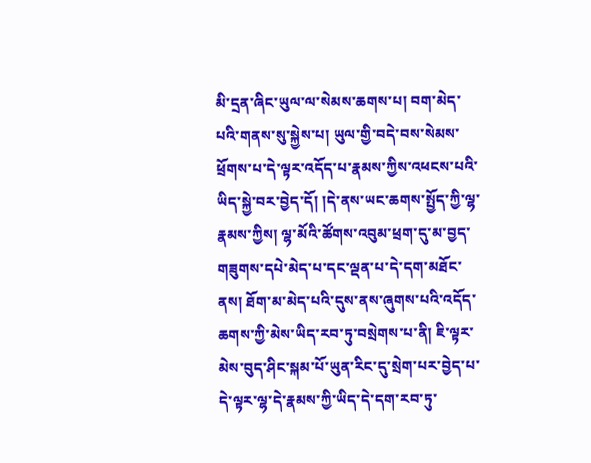མི་དྲན་ཞིང་ཡུལ་ལ་སེམས་ཆགས་པ། བག་མེད་པའི་གནས་སུ་སྐྱེས་པ། ཡུལ་གྱི་བདེ་བས་སེམས་ཕྲོགས་པ་དེ་ལྟར་འདོད་པ་རྣམས་ཀྱིས་འཕངས་པའི་ཡིད་སྐྱེ་བར་བྱེད་དོ། །དེ་ནས་ཡང་ཆགས་སྤྱོད་ཀྱི་ལྷ་རྣམས་ཀྱིས། ལྷ་མོའི་ཚོགས་འབུམ་ཕྲག་དུ་མ་བྱད་གཟུགས་དཔེ་མེད་པ་དང་ལྡན་པ་དེ་དག་མཐོང་ནས། ཐོག་མ་མེད་པའི་དུས་ནས་ཞུགས་པའི་འདོད་ཆགས་ཀྱི་མེས་ཡིད་རབ་ཏུ་བསྲེགས་པ་ནི། ཇི་ལྟར་མེས་བུད་ཤིང་སྐམ་པོ་ཡུན་རིང་དུ་སྲེག་པར་བྱེད་པ་དེ་ལྟར་ལྷ་དེ་རྣམས་ཀྱི་ཡིད་དེ་དག་རབ་ཏུ་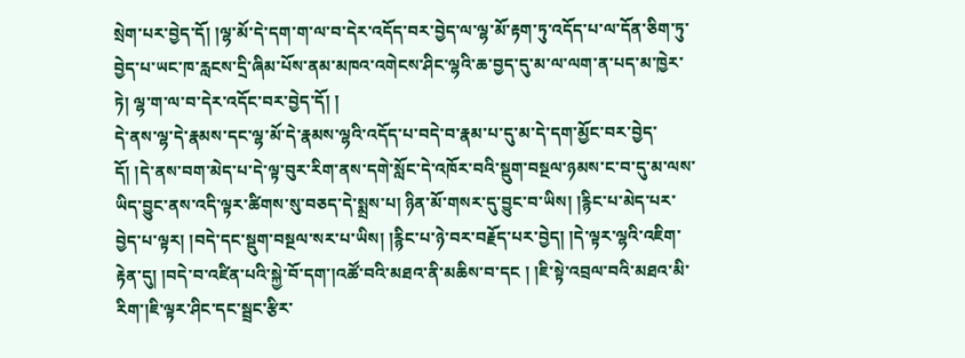སྲེག་པར་བྱེད་དོ། །ལྷ་མོ་དེ་དག་ག་ལ་བ་དེར་འདོད་བར་བྱེད་ལ་ལྷ་མོ་རྟག་ཏུ་འདོད་པ་ལ་དོན་ཅིག་ཏུ་བྱེད་པ་ཡང་ཁ་རླངས་དྲི་ཞིམ་པོས་ནམ་མཁའ་འགེངས་ཤིང་ལྷའི་ཆ་བྱད་དུ་མ་ལ་ལག་ན་པད་མ་ཁྱེར་ཏེ། ལྷ་ག་ལ་བ་དེར་འདོང་བར་བྱེད་དོ། །
དེ་ནས་ལྷ་དེ་རྣམས་དང་ལྷ་མོ་དེ་རྣམས་ལྷའི་འདོད་པ་བདེ་བ་རྣམ་པ་དུ་མ་དེ་དག་མྱོང་བར་བྱེད་དོ། །དེ་ནས་བག་མེད་པ་དེ་ལྟ་བུར་རིག་ནས་དགེ་སློང་དེ་འཁོར་བའི་སྡུག་བསྔལ་ཉམས་ང་བ་དུ་མ་ལས་ཡིད་བྱུང་ནས་འདི་ལྟར་ཚིགས་སུ་བཅད་དེ་སྨྲས་པ། ཉིན་མོ་གསར་དུ་བྱུང་བ་ཡིས། །རྙིང་པ་མེད་པར་བྱེད་པ་ལྟར། །བདེ་དང་སྡུག་བསྔལ་སར་པ་ཡིས། །རྙིང་པ་ཉེ་བར་བརྗོད་པར་བྱེད། །དེ་ལྟར་ལྷའི་འཇིག་རྟེན་དུ། །བདེ་བ་འཛིན་པའི་སྐྱེ་བོ་དག་།འཚོ་བའི་མཐའ་ནི་མཆིས་བ་དང ། །ཇི་སྟེ་འབྲལ་བའི་མཐའ་མི་རིག་།ཇི་ལྟར་ཤིང་དང་སྦྲང་རྩིར་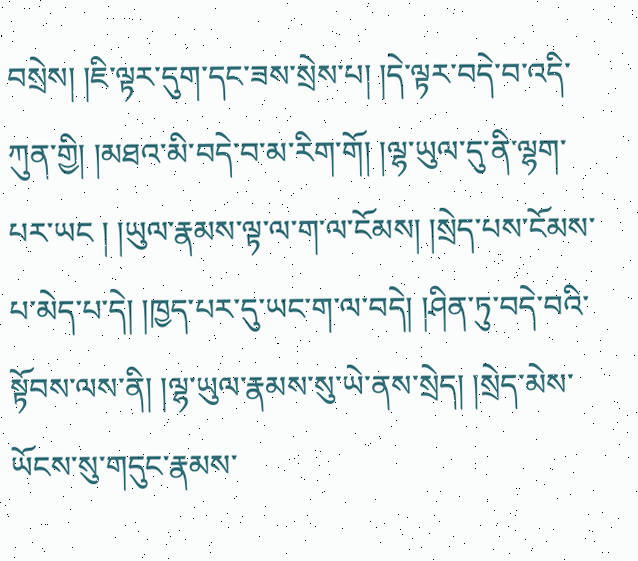བསྲེས། །ཇི་ལྟར་དུག་དང་ཟས་སྲེས་པ། །དེ་ལྟར་བདེ་བ་འདི་ཀུན་གྱི། །མཐའ་མི་བདེ་བ་མ་རིག་གོ། །ལྷ་ཡུལ་དུ་ནི་ལྷག་པར་ཡང ། །ཡུལ་རྣམས་ལྟ་ལ་ག་ལ་ངོམས། །སྲེད་པས་ངོམས་པ་མེད་པ་དེ། །ཁྱད་པར་དུ་ཡང་ག་ལ་བདེ། །ཤིན་ཏུ་བདེ་བའི་སྟོབས་ལས་ནི། །ལྷ་ཡུལ་རྣམས་སུ་ཡེ་ནས་སྲེད། །སྲེད་མེས་ཡོངས་སུ་གདུང་རྣམས་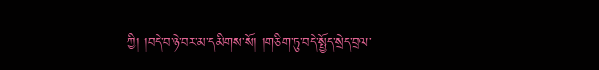ཀྱི། །བདེ་བ་ཉེ་བར་མ་དམིགས་སོ། །གཅིག་ཏུ་བདེ་སྤྱོད་སྲེད་བྲལ་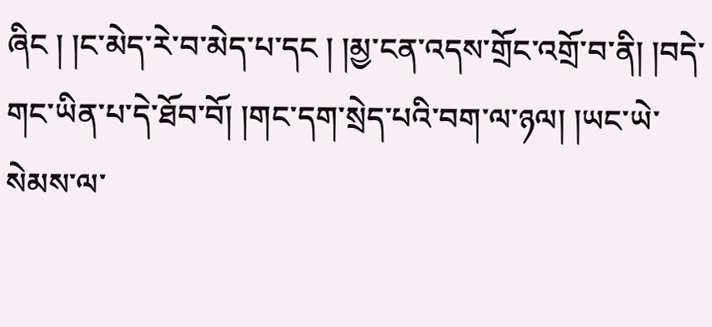ཞིང ། །ང་མེད་རེ་བ་མེད་པ་དང ། །མྱ་ངན་འདས་གྲོང་འགྲོ་བ་ནི། །བདེ་གང་ཡིན་པ་དེ་ཐོབ་བོ། །གང་དག་སྲེད་པའི་བག་ལ་ཉལ། །ཡང་ཡེ་སེམས་ལ་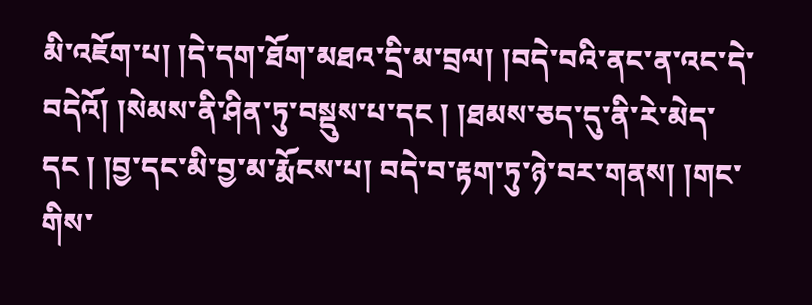མི་འཇོག་པ། །དེ་དག་ཐོག་མཐའ་དྲི་མ་བྲལ། །བདེ་བའི་ནང་ན་འང་དེ་བདེའོ། །སེམས་ནི་ཤིན་ཏུ་བསྡུས་པ་དང ། །ཐམས་ཅད་དུ་ནི་རེ་མེད་དང ། །བྱ་དང་མི་བྱ་མ་རྨོངས་པ། བདེ་བ་རྟག་ཏུ་ཉེ་བར་གནས། །གང་གིས་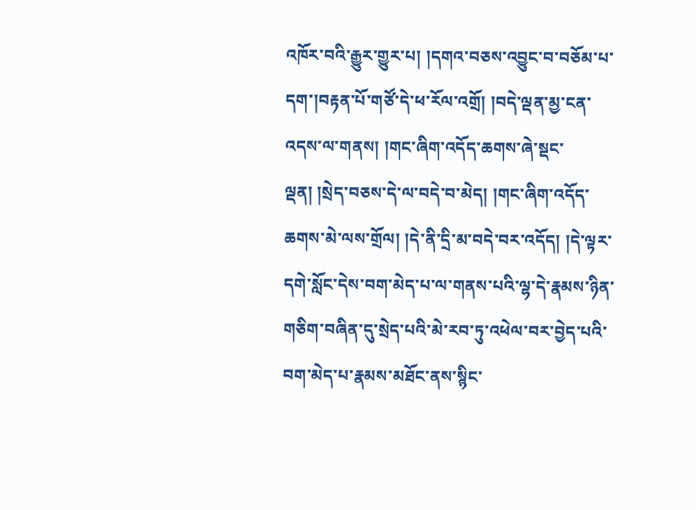འཁོར་བའི་རྒྱུར་གྱུར་པ། །དགའ་བཅས་འབྱུང་བ་བཅོམ་པ་དག་།བརྟན་པོ་གཙོ་དེ་ཕ་རོལ་འགྲོ། །བདེ་ལྡན་མྱ་ངན་འདས་ལ་གནས། །གང་ཞིག་འདོད་ཆགས་ཞེ་སྡང་ལྡན། །སྲེད་བཅས་དེ་ལ་བདེ་བ་མེད། །གང་ཞིག་འདོད་ཆགས་མེ་ལས་གྲོལ། །དེ་ནི་དྲི་མ་བདེ་བར་འདོད། །དེ་ལྟར་དགེ་སློང་དེས་བག་མེད་པ་ལ་གནས་པའི་ལྷ་དེ་རྣམས་ཉིན་གཅིག་བཞིན་དུ་སྲེད་པའི་མེ་རབ་ཏུ་འཕེལ་བར་བྱེད་པའི་བག་མེད་པ་རྣམས་མཐོང་ནས་སྙིང་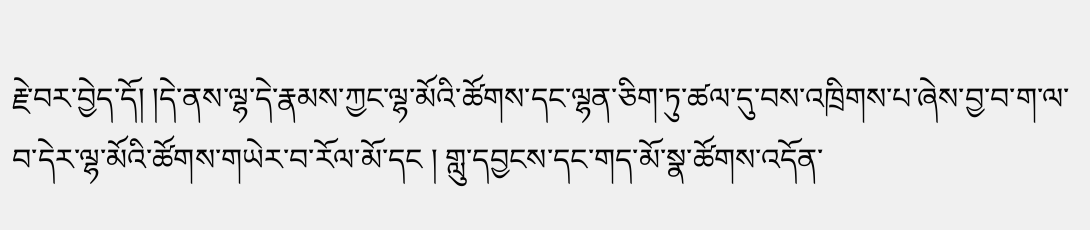རྗེ་བར་བྱེད་དོ། །དེ་ནས་ལྷ་དེ་རྣམས་ཀྱང་ལྷ་མོའི་ཚོགས་དང་ལྷན་ཅིག་ཏུ་ཚལ་དུ་བས་འཁྲིགས་པ་ཞེས་བྱ་བ་ག་ལ་བ་དེར་ལྷ་མོའི་ཚོགས་གཡེར་བ་རོལ་མོ་དང ། གླུ་དབྱངས་དང་གད་མོ་སྣ་ཚོགས་འདོན་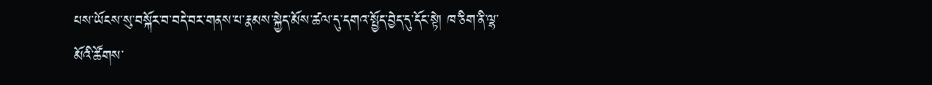པས་ཡོངས་སུ་བསྐོར་བ་བདེ་བར་གནས་པ་རྣམས་སྐྱེད་མོས་ཚལ་དུ་དགའ་སྤྱོད་བྱེད་དུ་དོང་སྟེ། ཁ་ཅིག་ནི་ལྷ་མོའི་ཚོགས་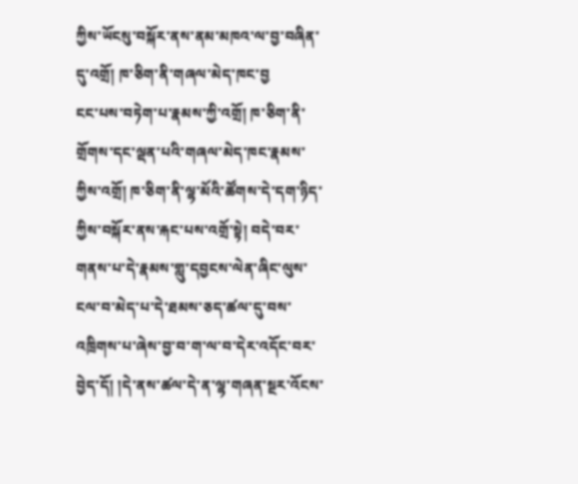ཀྱིས་ཡོངསུ་བསྐོར་ནས་ནམ་མཁའ་ལ་བྱ་བཞིན་དུ་འགྲོ། ཁ་ཅིག་ནི་གཞལ་མེད་ཁང་བྱ
ངང་པས་བཏེག་པ་རྣམས་ཀྱི་འགྲོ། ཁ་ཅིག་ནི་གྲོགས་དང་ལྡན་པའི་གཞལ་མེད་ཁང་རྣམས་ཀྱིས་འགྲོ། ཁ་ཅིག་ནི་ལྷ་མོའི་ཚོགས་དེ་དག་ཉིད་ཀྱིས་བསྐོར་ནས་རྐང་པས་འགྲོ་སྟེ། བདེ་བར་གནས་པ་དེ་རྣམས་གླུ་དབྱངས་ལེན་ཞིང་ལུས་ངལ་བ་མེད་པ་དེ་ཐམས་ཅད་ཚལ་དུ་བས་འཁྲིགས་པ་ཞེས་བྱ་བ་ག་ལ་བ་དེར་འདོང་བར་བྱེད་དོ། །དེ་ནས་ཚལ་དེ་ན་ལྷ་གཞན་སྔར་འོངས་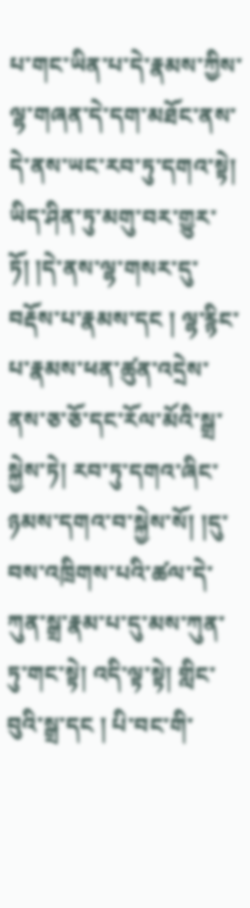པ་གང་ཡིན་པ་དེ་རྣམས་ཀྱིས་ལྷ་གཞན་དེ་དག་མཐོང་ནས་དེ་ནས་ཡང་རབ་ཏུ་དགའ་སྟེ། ཡིད་ཤིན་ཏུ་མགུ་བར་གྱུར་ཏོ། །དེ་ནས་ལྷ་གསར་དུ་བརྡོས་པ་རྣམས་དང ། ལྷ་རྙིང་པ་རྣམས་ཕན་ཚུན་འདྲེས་ནས་ཅ་ཅོ་དང་རོལ་མོའི་སྒྲ་སྐྱེས་ཏེ། རབ་ཏུ་དགའ་ཞིང་ཉམས་དགའ་བ་སྐྱེས་སོ། །དུ་བས་འཁྲིགས་པའི་ཚལ་དེ་ཀུན་སྒྲ་རྣམ་པ་དུ་མས་ཀུན་ཏུ་གང་སྟེ། འདི་ལྟ་སྟེ། གླིང་བུའི་སྒྲ་དང ། པི་བང་གི་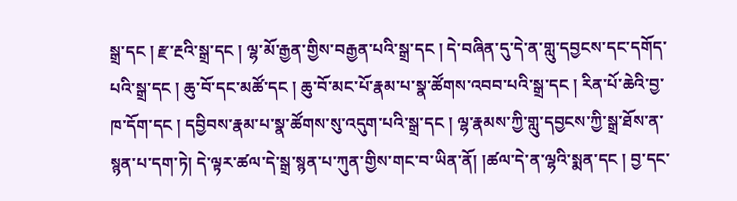སྒྲ་དང ། རྫ་རྔའི་སྒྲ་དང ། ལྷ་མོ་རྒྱན་གྱིས་བརྒྱན་པའི་སྒྲ་དང ། དེ་བཞིན་དུ་དེ་ན་གླུ་དབྱངས་དང་དགོད་པའི་སྒྲ་དང ། ཆུ་བོ་དང་མཚོ་དང ། ཆུ་བོ་མང་པོ་རྣམ་པ་སྣ་ཚོགས་འབབ་པའི་སྒྲ་དང ། རིན་པོ་ཆེའི་བྱ་ཁ་དོག་དང ། དབྱིབས་རྣམ་པ་སྣ་ཚོགས་སུ་འདུག་པའི་སྒྲ་དང ། ལྷ་རྣམས་ཀྱི་གླུ་དབྱངས་ཀྱི་སྒྲ་ཐོས་ན་སྙན་པ་དག་ཏེ། དེ་ལྟར་ཚལ་དེ་སྒྲ་སྙན་པ་ཀུན་གྱིས་གང་བ་ཡིན་ནོ། །ཚལ་དེ་ན་ལྷའི་སྨན་དང ། བྱ་དང་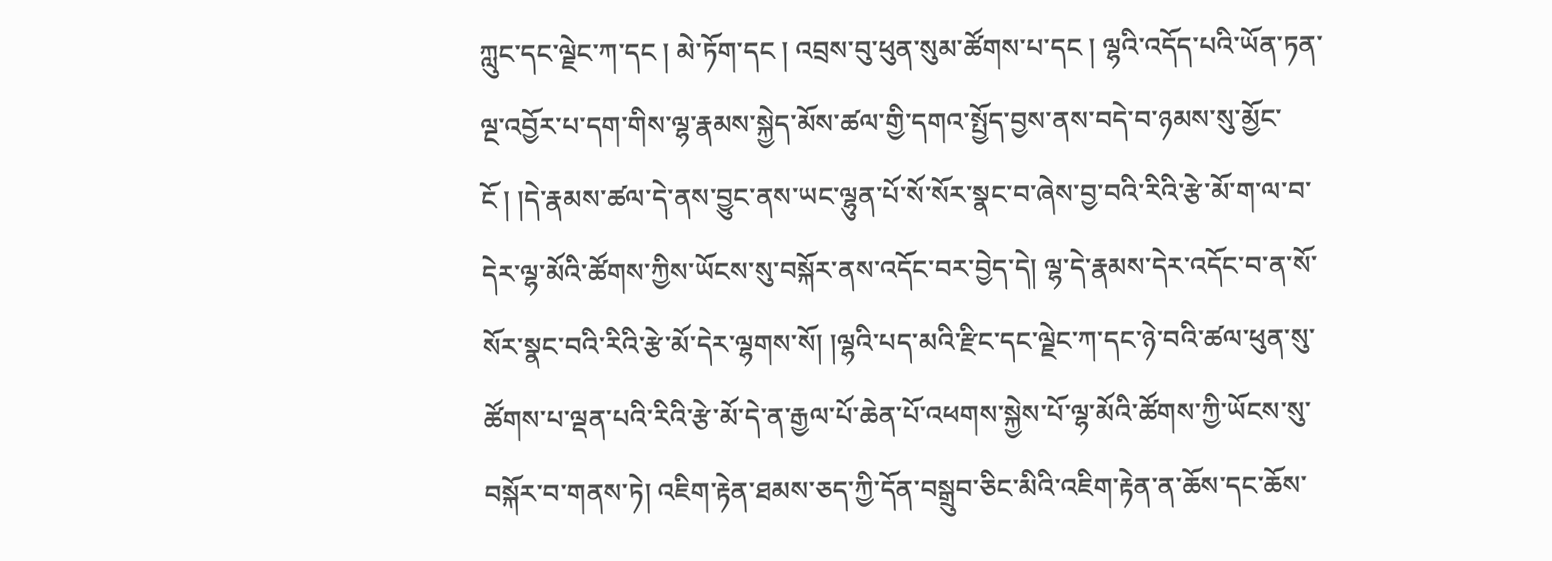ཀླུང་དང་ལྗེང་ཀ་དང ། མེ་ཏོག་དང ། འབྲས་བུ་ཕུན་སུམ་ཚོགས་པ་དང ། ལྷའི་འདོད་པའི་ཡོན་ཏན་ལྔ་འབྱོར་པ་དག་གིས་ལྷ་རྣམས་སྐྱེད་མོས་ཚལ་གྱི་དགའ་སྤྱོད་བྱས་ནས་བདེ་བ་ཉམས་སུ་མྱོང་ངོ ། །དེ་རྣམས་ཚལ་དེ་ནས་བྱུང་ནས་ཡང་ལྷུན་པོ་སོ་སོར་སྣང་བ་ཞེས་བྱ་བའི་རིའི་རྩེ་མོ་ག་ལ་བ་དེར་ལྷ་མོའི་ཚོགས་ཀྱིས་ཡོངས་སུ་བསྐོར་ནས་འདོང་བར་བྱེད་དེ། ལྷ་དེ་རྣམས་དེར་འདོང་བ་ན་སོ་སོར་སྣང་བའི་རིའི་རྩེ་མོ་དེར་ལྷགས་སོ། །ལྷའི་པད་མའི་རྫིང་དང་ལྗེང་ཀ་དང་ཉེ་བའི་ཚལ་ཕུན་སུ་ཚོགས་པ་ལྡན་པའི་རིའི་རྩེ་མོ་དེ་ན་རྒྱལ་པོ་ཆེན་པོ་འཕགས་སྐྱེས་པོ་ལྷ་མོའི་ཚོགས་ཀྱི་ཡོངས་སུ་བསྐོར་བ་གནས་ཏེ། འཇིག་རྟེན་ཐམས་ཅད་ཀྱི་དོན་བསྒྲུབ་ཅིང་མིའི་འཇིག་རྟེན་ན་ཆོས་དང་ཆོས་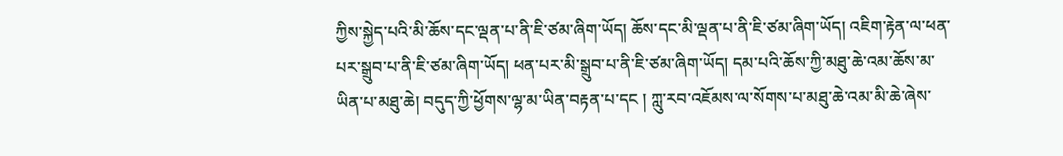ཀྱིས་སྐྱེད་པའི་མི་ཆོས་དང་ལྡན་པ་ནི་ཇི་ཙམ་ཞིག་ཡོད། ཆོས་དང་མི་ལྡན་པ་ནི་ཇི་ཙམ་ཞིག་ཡོད། འཇིག་རྟེན་ལ་ཕན་པར་སྒྲུབ་པ་ནི་ཇི་ཙམ་ཞིག་ཡོད། ཕན་པར་མི་སྒྲུབ་པ་ནི་ཇི་ཙམ་ཞིག་ཡོད། དམ་པའི་ཆོས་ཀྱི་མཐུ་ཆེ་འམ་ཆོས་མ་ཡིན་པ་མཐུ་ཆེ། བདུད་ཀྱི་ཕྱོགས་ལྷ་མ་ཡིན་བརྟན་པ་དང ། ཀླུ་རབ་འཇོམས་ལ་སོགས་པ་མཐུ་ཆེ་འམ་མི་ཆེ་ཞེས་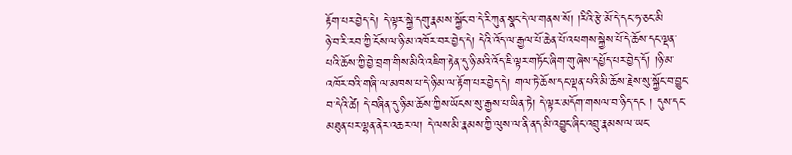རྟོག་པར་བྱེད་དེ། དེ་ལྟར་སྐྱེ་དགུ་རྣམས་སྐྱོང་བ་དེ་རི་ཀུན་སྣང་དེ་ལ་གནས་སོ། །རིའི་རྩེ་མོ་དེ་དང་ཧ་ཅང་མི
ཉེ་བ་རི་རབ་ཀྱི་ངོས་ལ་ཉི་མ་འཁོར་བར་བྱེད་དེ། དེའི་འོད་ལ་རྒྱལ་པོ་ཆེན་པོ་འཕགས་སྐྱེས་པོ་དེ་ཆོས་དང་ལྡན་པའི་ཆོས་ཀྱི་བྱེ་བྲག་གིས་མིའི་འཇིག་རྟེན་དུ་ཉི་མའི་འོད་ཇི་ལྟར་གཏོང་ཞིག་གུ་ཞེས་དཔྱོད་པར་བྱེད་དོ། །ཉི་མ་འཁོར་བའི་གཞི་ལ་མཁས་པ་དེ་ཉི་མ་ལ་རྟོག་པར་བྱེད་དེ། གལ་ཏེ་ཆོས་དང་ལྡན་པའི་མི་ཆོས་རྗེས་སུ་སྐྱོང་བ་བྱུང་བ་དེའི་ཚེ། དེ་བཞིན་དུ་ཉི་མ་ཆོས་ཀྱིས་ཡོངས་སུ་རྒྱས་པ་ཡིན་ཏེ། དེ་ལྟར་མདོག་གསལ་བ་ཉིད་དང ། དུས་དང་མཐུན་པར་ལྷན་ནེར་འཆར་ལ། དེ་ལས་མི་རྣམས་ཀྱི་ལུས་ལ་ནི་ནད་མི་འབྱུང་ཞིང་འབྲུ་རྣམས་ལ་ཡང་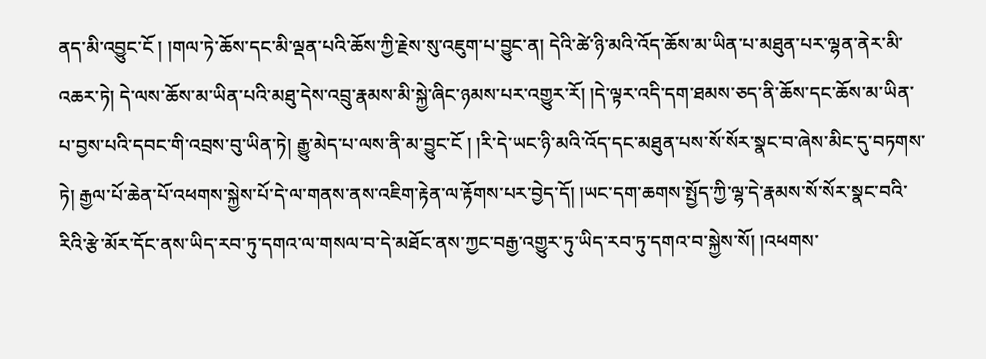ནད་མི་འབྱུང་ངོ ། །གལ་ཏེ་ཆོས་དང་མི་ལྡན་པའི་ཆོས་ཀྱི་རྗེས་སུ་འཇུག་པ་བྱུང་ན། དེའི་ཚེ་ཉི་མའི་འོད་ཆོས་མ་ཡིན་པ་མཐུན་པར་ལྷན་ནེར་མི་འཆར་ཏེ། དེ་ལས་ཆོས་མ་ཡིན་པའི་མཐུ་དེས་འབྲུ་རྣམས་མི་སྐྱེ་ཞིང་ཉམས་པར་འགྱུར་རོ། །དེ་ལྟར་འདི་དག་ཐམས་ཅད་ནི་ཆོས་དང་ཆོས་མ་ཡིན་པ་བྱས་པའི་དབང་གི་འབྲས་བུ་ཡིན་ཏེ། རྒྱུ་མེད་པ་ལས་ནི་མ་བྱུང་ངོ ། །རི་དེ་ཡང་ཉི་མའི་འོད་དང་མཐུན་པས་སོ་སོར་སྣང་བ་ཞེས་མིང་དུ་བཏགས་ཏེ། རྒྱལ་པོ་ཆེན་པོ་འཕགས་སྐྱེས་པོ་དེ་ལ་གནས་ནས་འཇིག་རྟེན་ལ་རྟོགས་པར་བྱེད་དོ། །ཡང་དག་ཆགས་སྤྱོད་ཀྱི་ལྷ་དེ་རྣམས་སོ་སོར་སྣང་བའི་རིའི་རྩེ་མོར་དོང་ནས་ཡིད་རབ་ཏུ་དགའ་ལ་གསལ་བ་དེ་མཐོང་ནས་ཀྱང་བརྒྱ་འགྱུར་ཏུ་ཡིད་རབ་ཏུ་དགའ་བ་སྐྱེས་སོ། །འཕགས་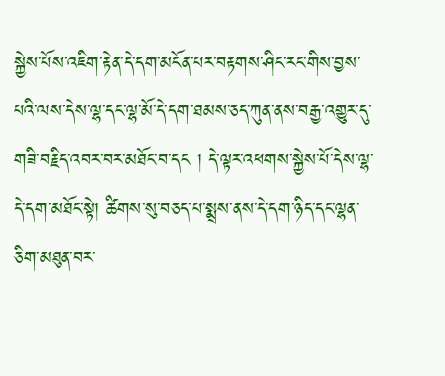སྐྱེས་པོས་འཇིག་རྟེན་དེ་དག་མངོན་པར་བརྟགས་ཤིང་རང་གིས་བྱས་པའི་ལས་དེས་ལྷ་དང་ལྷ་མོ་དེ་དག་ཐམས་ཅད་ཀུན་ནས་བརྒྱ་འགྱུར་དུ་གཟི་བརྗིད་འབར་བར་མཐོང་བ་དང ། དེ་ལྟར་འཕགས་སྐྱེས་པོ་དེས་ལྷ་དེ་དག་མཐོང་སྟེ། ཚིགས་སུ་བཅད་པ་སྨྲས་ནས་དེ་དག་ཉིད་དང་ལྷན་ཅིག་མཐུན་བར་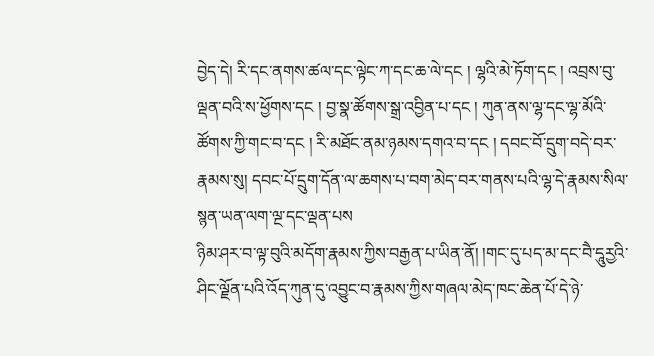བྱེད་དེ། རི་དང་ནགས་ཚལ་དང་ལྟེང་ཀ་དང་ཆ་ལེ་དང ། ལྷའི་མེ་ཏོག་དང ། འབྲས་བུ་ལྡན་བའི་ས་ཕྱོགས་དང ། བྱ་སྣ་ཚོགས་སྒྲ་འབྱིན་པ་དང ། ཀུན་ནས་ལྷ་དང་ལྷ་མོའི་ཚོགས་ཀྱི་གང་བ་དང ། རི་མཐོང་ནམ་ཉམས་དགའ་བ་དང ། དབང་བོ་དྲུག་བདེ་བར་རྣམས་སུ། དབང་པོ་དྲུག་དོན་ལ་ཆགས་པ་བག་མེད་བར་གནས་པའི་ལྷ་དེ་རྣམས་སིལ་སྙན་ཡན་ལག་ལྔ་དང་ལྡན་པས
ཉིམ་ཤར་བ་ལྟ་བུའི་མདོག་རྣམས་ཀྱིས་བརྒྱན་པ་ཡིན་ནོ། །གང་དུ་པད་མ་དང་བཻ་དཱུརྱའི་ཤིང་ལྗོན་པའི་འོད་ཀུན་དུ་འབྱུང་བ་རྣམས་ཀྱིས་གཞལ་མེད་ཁང་ཆེན་པོ་དེ་ཉེ་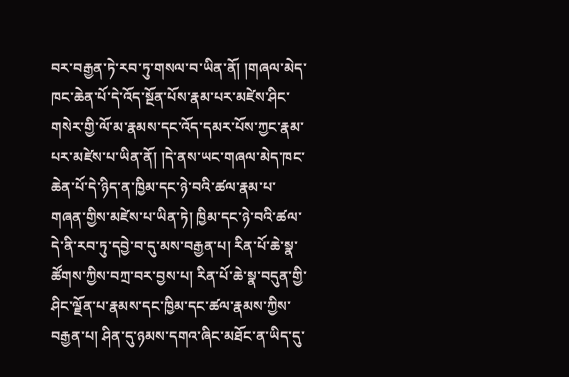བར་བརྒྱན་ཏེ་རབ་ཏུ་གསལ་བ་ཡིན་ནོ། །གཞལ་མེད་ཁང་ཆེན་པོ་དེ་འོད་སྔོན་པོས་རྣམ་པར་མཛེས་ཤིང་གསེར་གྱི་ལོ་མ་རྣམས་དང་འོད་དམར་པོས་ཀྱང་རྣམ་པར་མཛེས་པ་ཡིན་ནོ། །དེ་ནས་ཡང་གཞལ་མེད་ཁང་ཆེན་པོ་དེ་ཉིད་ན་ཁྱིམ་དང་ཉེ་བའི་ཚལ་རྣམ་པ་གཞན་གྱིས་མཛེས་པ་ཡིན་ཏེ། ཁྱིམ་དང་ཉེ་བའི་ཚལ་དེ་ནི་རབ་ཏུ་དབྱེ་བ་དུ་མས་བརྒྱན་པ། རིན་པོ་ཆེ་སྣ་ཚོགས་ཀྱིས་བཀྲ་བར་བྱས་པ། རིན་པོ་ཆེ་སྣ་བདུན་གྱི་ཤིང་ལྗོན་པ་རྣམས་དང་ཁྱིམ་དང་ཚལ་རྣམས་ཀྱིས་བརྒྱན་པ། ཤིན་དུ་ཉམས་དགའ་ཞིང་མཐོང་ན་ཡིད་དུ་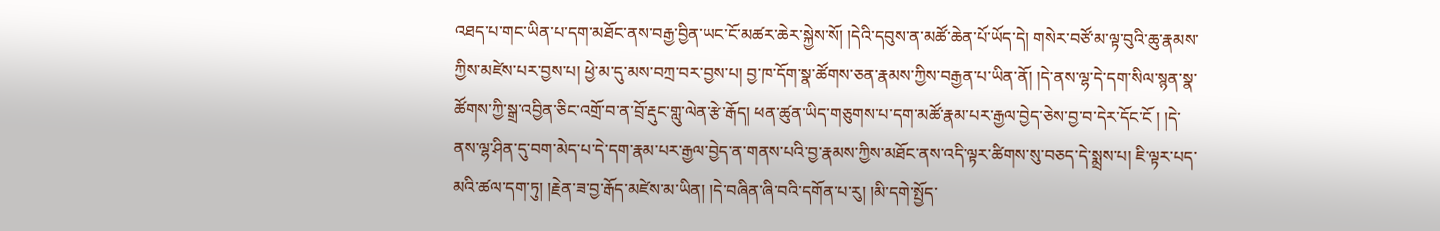འཐད་པ་གང་ཡིན་པ་དག་མཐོང་ནས་བརྒྱ་བྱིན་ཡང་ངོ་མཚར་ཆེར་སྐྱེས་སོ། །དེའི་དབུས་ན་མཚོ་ཆེན་པོ་ཡོད་དེ། གསེར་བཙོ་མ་ལྟ་བུའི་ཆུ་རྣམས་ཀྱིས་མཛེས་པར་བྱས་པ། ཕྱེ་མ་དུ་མས་བཀྲ་བར་བྱས་པ། བྱ་ཁ་དོག་སྣ་ཚོགས་ཅན་རྣམས་ཀྱིས་བརྒྱན་པ་ཡིན་ནོ། །དེ་ནས་ལྷ་དེ་དག་སིལ་སྙན་སྣ་ཚོགས་ཀྱི་སྒྲ་འབྱིན་ཅིང་འགྲོ་བ་ན་བྲོ་རྡུང་གླུ་ལེན་རྩེ་རྒོད། ཕན་ཚུན་ཡིད་གཅུགས་པ་དག་མཚོ་རྣམ་པར་རྒྱལ་བྱེད་ཅེས་བྱ་བ་དེར་དོང་ངོ ། །དེ་ནས་ལྷ་ཤིན་དུ་བག་མེད་པ་དེ་དག་རྣམ་པར་རྒྱལ་བྱེད་ན་གནས་པའི་བྱ་རྣམས་ཀྱིས་མཐོང་ནས་འདི་ལྟར་ཚིགས་སུ་བཅད་དེ་སྨྲས་པ། ཇི་ལྟར་པད་མའི་ཚལ་དག་ཏུ། །རྗེན་ཟ་བྱ་རྒོད་མཛེས་མ་ཡིན། །དེ་བཞིན་ཞི་བའི་དགོན་པ་རུ། །མི་དགེ་སྤྱོད་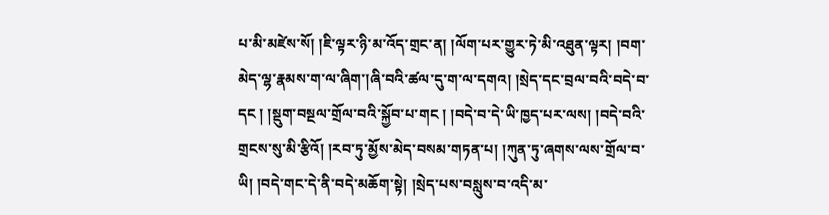པ་མི་མཛེས་སོ། །ཇི་ལྟར་ཉི་མ་འོད་གྲང་ན། །ལོག་པར་གྱུར་ཏེ་མི་འཐུན་ལྟར། །བག་མེད་ལྷ་རྣམས་ག་ལ་ཞིག་།ཞི་བའི་ཚལ་དུ་ག་ལ་དགའ། །སྲེད་དང་བྲལ་བའི་བདེ་བ་དང ། །སྡུག་བསྔལ་གྲོལ་བའི་སྐྱོབ་པ་གང ། །བདེ་བ་དེ་ཡི་ཁྱད་པར་ལས། །བདེ་བའི་གྲངས་སུ་མི་རྩིའོ། །རབ་ཏུ་མྱོས་མེད་བསམ་གཏན་པ། །ཀུན་ཏུ་ཞགས་ལས་གྲོལ་བ་ཡི། །བདེ་གང་དེ་ནི་བདེ་མཆོག་སྟེ། །སྲེད་པས་བསླུས་བ་འདི་མ་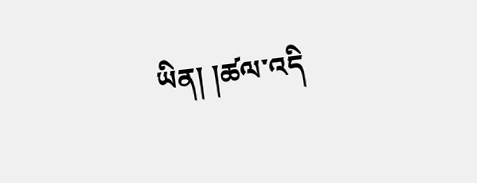ཡིན། །ཚལ་འདི